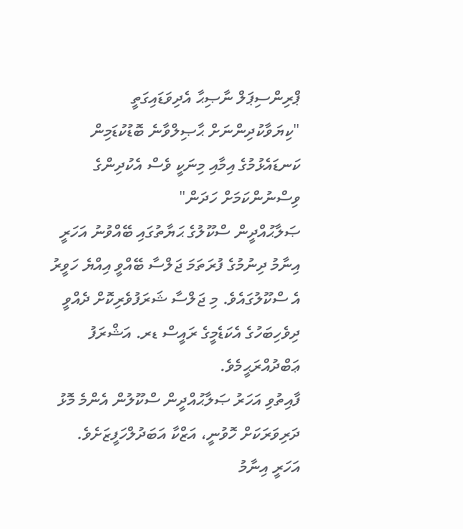ޕްރިންސިޕަލް ނާޞިޙާ އެދިވަޑައިގަތީ "ކިޔަވާކުދިންނަށް ޙާޞިލްވާނެ ބޮޑުކުޑަމިން ކަނޑައެޅުމުގެ އިމާއި މިނަކީ ވެސް އެކުދިންގެ ވިސްނުންކަމަށް ހަދަން"
ޞަލާޙުއްދީން ސްކޫލުގެ ޙަޔާތުގައި ބޭއްވުނު އަހަރީ އިނާމު ދިނުމުގެ ފުރަތަމަ ޖަލްސާ ބޭއްވީ އިއްޔެ ހަވީރު އެ ސްކޫލުގައެވެ. މި ޖަލްސާ ޝަރަފުވެރިކޮށް ދެއްވީ ދިވެހިބަހުގެ އެކަޑެމީގެ ރައީސް ޑރ. އަޝްރަފު ޢަބްދުއްރަޙީމެވެ.
ފާއިތުވި އަހަރު ޞަލާޙުއްދީން ސްކޫލުން އެންމެ މޮޅު ދަރިވަރަކަށް ހޮވުނީ، އަޒްކާ އަބަދުލްހަފީޒަށެވެ.
އަހަރީ އިނާމު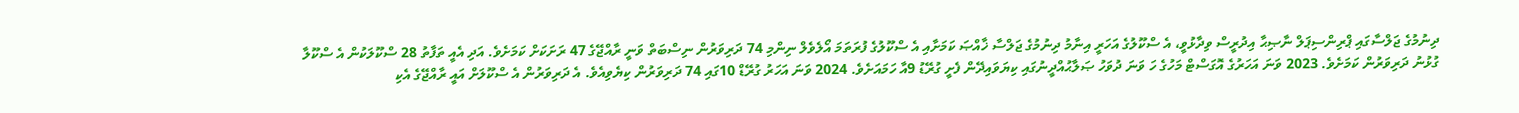ދިނުމުގެ ޖަލްސާގައި ޕްރިންސިޕަލް ނާޞިޙާ އިދުރީސް ވިދާޅުވީ، އެ ސްކޫލުގެ އަހަރީ އިނާމު ދިނުމުގެ ޖަލްސާ ޚާއްޞަ ކަމަށާއި އެ ސްކޫލުގެ ފުރަތަމަ އޯލެވެލް ނިންމި 74 ދަރިވަރުން ނިސްބަތް ވަނީ ރާއްޖޭގެ 47 ރަށަކަށް ކަމަށެވެ. އަދި އެއީ ތަފާތު 28 ސްކޫލަކުން އެ ސްކޫލާ ގުޅުނު ދަރިވަރުން ކަމަށެވެ. 2023 ވަނަ އަހަރުގެ އޮގަސްޓް މަހުގެ ހަ ވަނަ ދުވަހު ޞަލާޙުއްދީނުގައި ކިޔަވައިދޭން ފެށީ ގުރޭޑު 9އާ ހަމައަށެވެ. 2024 ވަނަ އަހަރު ގުރޭޑް 10ގައި 74 ދަރިވަރުން ކިޔެވިއެވެ. އެ ދަރިވަރުން އެ ސްކޫލަށް އައީ ރާއްޖޭގެ އެކި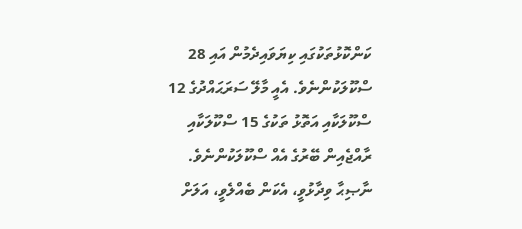ކަންކޮޅުތަކުގައި ކިޔަވައިދެމުން އައި 28 ސްކޫލަކުންނެވެ. އެއީ މާލޭ ސަރަޙައްދުގެ 12 ސްކޫލަކާއި އަތޮޅު ތަކުގެ 15 ސްކޫލަކާއި ރާއްޖެއިން ބޭރުގެ އެއް ސްކޫލަކުންނެވެ.
ނާޞިޙާ ވިދާޅުވީ، އެކަން ބެއްލެވީ، އަލަށް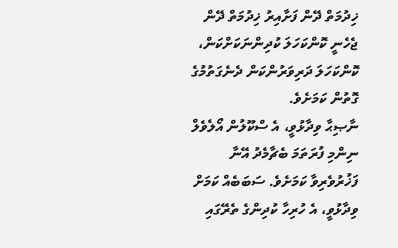ޚިދުމަތް ދޭން ފަށާއިރު ޚިދުމަތް ދޭން ޖެހެނީ ކޮންކަހަލަ ކުދިންނަކަށްކަން، ކޮންކަހަލަ ދަރިވަރުންކަން ދެނެގަތުމުގެ ގޮތުން ކަމަށެވެ.
ނާޞިޙާ ވިދާޅުވީ، އެ ސްކޫލުން އޯލެވެލް ނިންމި ފުރަތަމަ ބެޗާމެދު އޭނާ ފަޚުރުވެރިވާ ކަމަށެވެ. ސަބަބެއް ކަމަށް ވިދާޅުވީ، އެ ހުރިހާ ކުދިންގެ ތެރޭގައި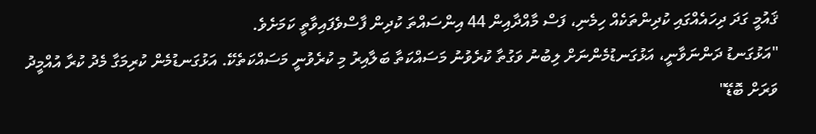ޤައުމީ ގަދަ ދިހައެއްގައި ކުދިންތަކެއް ހިމެނި، ފަސް މާއްދާއިން 44 އިންސައްތަ ކުދިން ފާސްވެފައިވާތީ ކަމަށެވެ.
"އަޅުގަނޑު ދަންނަވާނީ، އަޅުގަނޑުމެންނަށް ލިބުނު ވަގުތާ ކުރެވުނު މަސައްކަތާ ބަލާއިރު މި ކުރެވުނީ މަސައްކަތެކޭ. އަޅުގަނޑުމެން ކުރިމަގާ މެދު ކުރާ އުއްމީދު ވަރަށް ބޮޑޭ"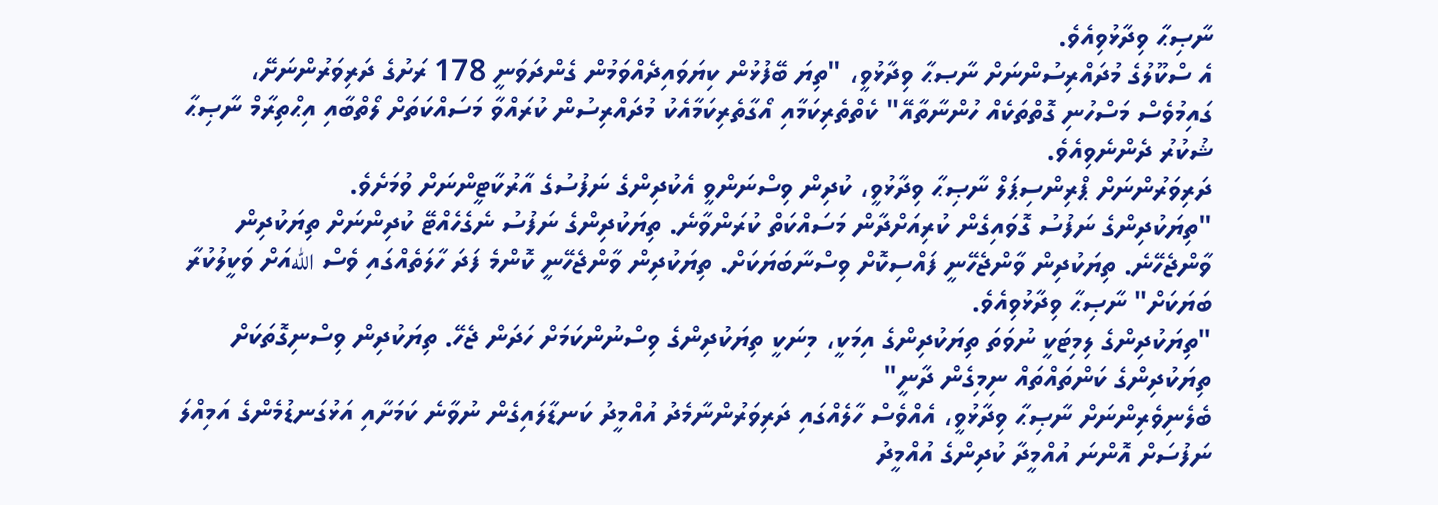ނާޞިޙާ ވިދާޅުވިއެވެ.
އެ ސްކޫލުގެ މުދައްރިސުންނަށް ނާޞޙާ ވިދާޅުވީ، "ތިޔަ ބޭފުޅުން ކިޔަވައިދެއްވަމުން ގެންދަވަނީ 178 ރަށުގެ ދަރިވަރުންނަށޭ، ގައިމުވެސް މަސްހުނި ގޮތްތަކެއް ހުންނާތާއޭ" ކެތްތެރިކަމާއި އޯގާތެރިކަމާއެކު މުދައްރިސުން ކުރައްވާ މަސައްކަތަށް ލޯތްބާއި އިޙްތިރާމް ނާޞިޙާ ޝުކުރު ދެންނެވިއެވެ.
ދަރިވަރުންނަށް ޕްރިންސިޕަލް ނާޞިޙާ ވިދާޅުވީ، ކުދިން ވިސްނަންވީ އެކުދިންގެ ނަފުސުގެ އާރުކާޓީންނަށް ވުމަށެވެ.
"ތިޔަކުދިންގެ ނަފުސު ގޮވައިގެން ކުރިއަށްދާން މަސައްކަތް ކުރަންވާނެ. ތިޔަކުދިންގެ ނަފުސު ނެގެހެއްޓޭ ކުދިންނަށް ތިޔަކުދިން ވާންޖެހޭނެ. ތިޔަކުދިން ވާންޖެހޭނީ ފައްސިކޮށް ވިސްނާބަޔަކަށް. ތިޔަކުދިން ވާންޖެހޭނީ ކޮންމެ ފަދަ ހާލަތެއްގައި ވެސް اللهއަށް ވަކީލުކުރާ ބަޔަކަށް" ނާޞިޙާ ވިދާޅުވިއެވެ.
"ތިޔަކުދިންގެ ލިމިޓަކީ ނުވަތަ ތިޔަކުދިންގެ އިމަކީ، މިނަކީ ތިޔަކުދިންގެ ވިސްނުންކަމަށް ހަދަން ޖެހޭ. ތިޔަކުދިން ވިސްނިގޮތަކަށް ތިޔަކުދިންގެ ކަންތައްތައް ނިމިގެން ދާނީ"
ބެލެނިވެރިންނަށް ނާޞިޙާ ވިދާޅުވީ، އެއްވެސް ހާލެއްގައި ދަރިވަރުންނާމެދު އުއްމީދު ކަނޑާލައިގެން ނުވާނެ ކަމަށާއި އަޅުގަނޑުމެންގެ އަމިއްލަ ނަފުސަށް އޮންނަ އުއްމީދާ ކުދިންގެ އުއްމީދު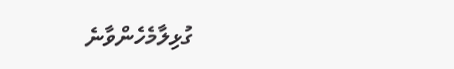ގުޅިލާމެހެންވާނެ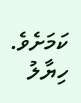ކަމަށެވެ.
ހިޔާލު